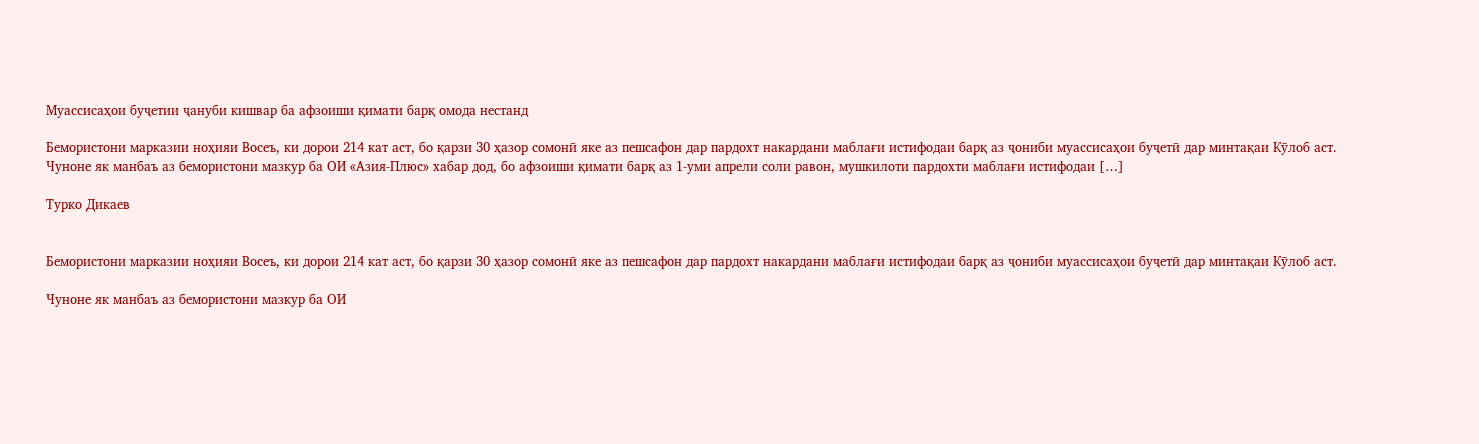Муассисаҳои буҷетии ҷануби кишвар ба афзоиши қимати барқ омода нестанд

Бемористони марказии ноҳияи Восеъ, ки дорои 214 кат аст, бо қарзи 30 ҳазор сомонӣ яке аз пешсафон дар пардохт накардани маблағи истифодаи барқ аз ҷониби муассисаҳои буҷетӣ дар минтақаи Кӯлоб аст. Чуноне як манбаъ аз бемористони мазкур ба ОИ «Азия-Плюс» хабар дод, бо афзоиши қимати барқ аз 1-уми апрели соли равон, мушкилоти пардохти маблағи истифодаи […]

Турко Дикаев


Бемористони марказии ноҳияи Восеъ, ки дорои 214 кат аст, бо қарзи 30 ҳазор сомонӣ яке аз пешсафон дар пардохт накардани маблағи истифодаи барқ аз ҷониби муассисаҳои буҷетӣ дар минтақаи Кӯлоб аст.

Чуноне як манбаъ аз бемористони мазкур ба ОИ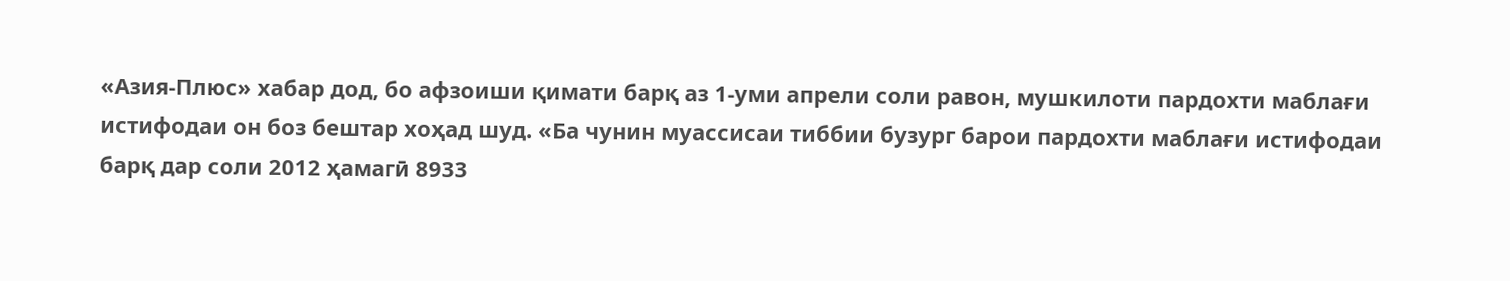«Азия-Плюс» хабар дод, бо афзоиши қимати барқ аз 1-уми апрели соли равон, мушкилоти пардохти маблағи истифодаи он боз бештар хоҳад шуд. «Ба чунин муассисаи тиббии бузург барои пардохти маблағи истифодаи барқ дар соли 2012 ҳамагӣ 8933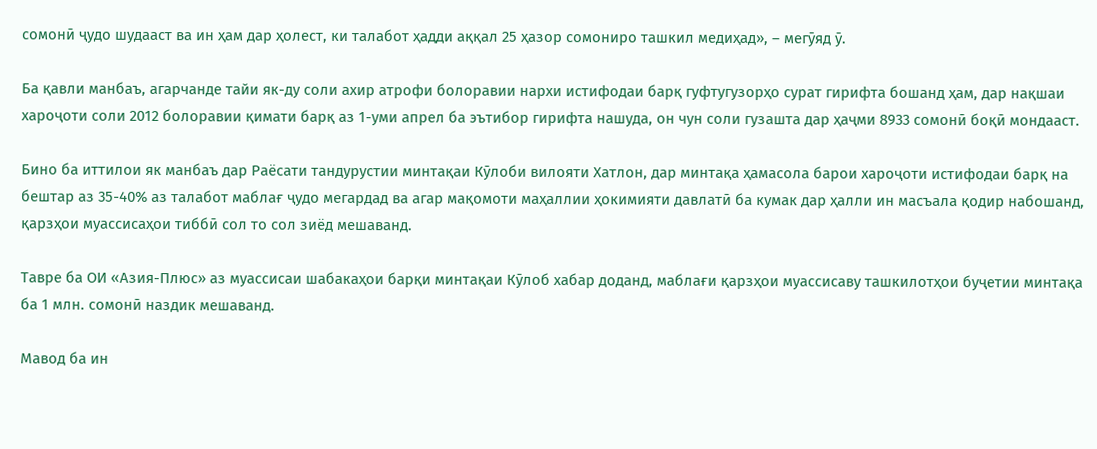сомонӣ ҷудо шудааст ва ин ҳам дар ҳолест, ки талабот ҳадди аққал 25 ҳазор сомониро ташкил медиҳад», – мегӯяд ӯ.

Ба қавли манбаъ, агарчанде тайи як-ду соли ахир атрофи болоравии нархи истифодаи барқ гуфтугузорҳо сурат гирифта бошанд ҳам, дар нақшаи хароҷоти соли 2012 болоравии қимати барқ аз 1-уми апрел ба эътибор гирифта нашуда, он чун соли гузашта дар ҳаҷми 8933 сомонӣ боқӣ мондааст.

Бино ба иттилои як манбаъ дар Раёсати тандурустии минтақаи Кӯлоби вилояти Хатлон, дар минтақа ҳамасола барои хароҷоти истифодаи барқ на бештар аз 35-40% аз талабот маблағ ҷудо мегардад ва агар мақомоти маҳаллии ҳокимияти давлатӣ ба кумак дар ҳалли ин масъала қодир набошанд, қарзҳои муассисаҳои тиббӣ сол то сол зиёд мешаванд.

Тавре ба ОИ «Азия-Плюс» аз муассисаи шабакаҳои барқи минтақаи Кӯлоб хабар доданд, маблағи қарзҳои муассисаву ташкилотҳои буҷетии минтақа ба 1 млн. сомонӣ наздик мешаванд.

Мавод ба ин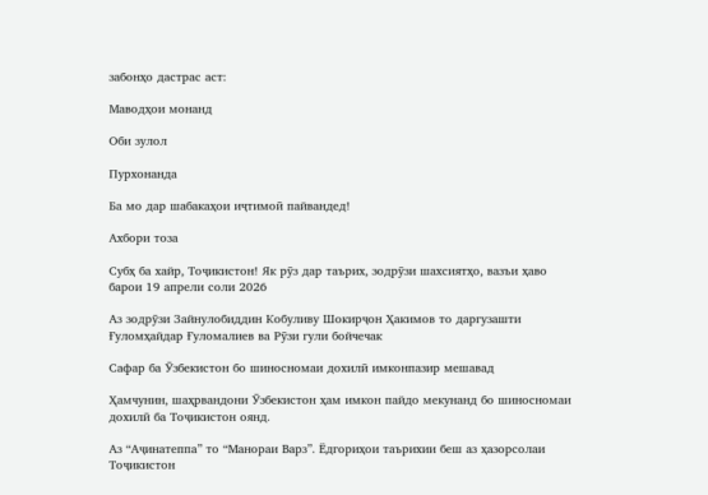забонҳо дастрас аст:

Маводҳои монанд

Оби зулол

Пурхонанда

Ба мо дар шабакаҳои иҷтимоӣ пайвандед!

Ахбори тоза

Субҳ ба хайр, Тоҷикистон! Як рӯз дар таърих, зодрӯзи шахсиятҳо, вазъи ҳаво барои 19 апрели соли 2026

Аз зодрӯзи Зайнулобиддин Кобуливу Шокирҷон Ҳакимов то даргузашти Ғуломҳайдар Ғуломалиев ва Рӯзи гули бойчечак

Сафар ба Ӯзбекистон бо шиносномаи дохилӣ имконпазир мешавад

Ҳамчунин, шаҳрвандони Ӯзбекистон ҳам имкон пайдо мекунанд бо шиносномаи дохилӣ ба Тоҷикистон оянд.

Аз “Аҷинатеппа” то “Манораи Варз”. Ёдгориҳои таърихии беш аз ҳазорсолаи Тоҷикистон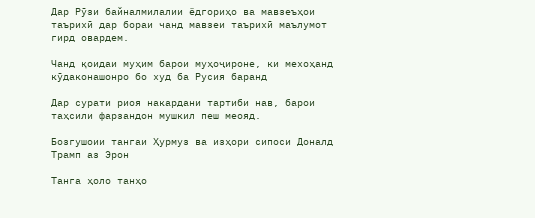Дар Рӯзи байналмилалии ёдгориҳо ва мавзеъҳои таърихӣ дар бораи чанд мавзеи таърихӣ маълумот гирд овардем.

Чанд қоидаи муҳим барои муҳоҷироне, ки мехоҳанд кӯдаконашонро бо худ ба Русия баранд

Дар сурати риоя накардани тартиби нав, барои таҳсили фарзандон мушкил пеш меояд.

Бозгушоии тангаи Ҳурмуз ва изҳори сипоси Доналд Трамп аз Эрон

Танга ҳоло танҳо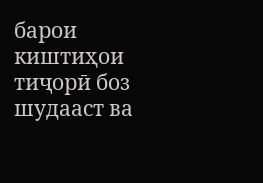барои киштиҳои тиҷорӣ боз шудааст ва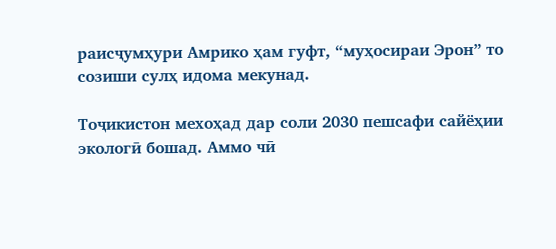раисҷумҳури Амрико ҳам гуфт, “муҳосираи Эрон” то созиши сулҳ идома мекунад.

Тоҷикистон мехоҳад дар соли 2030 пешсафи сайёҳии экологӣ бошад. Аммо чӣ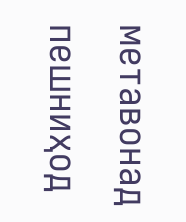метавонад пешниҳод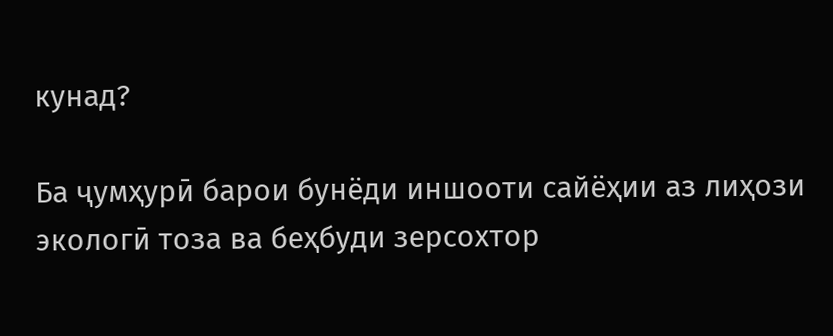кунад?

Ба ҷумҳурӣ барои бунёди иншооти сайёҳии аз лиҳози экологӣ тоза ва беҳбуди зерсохтор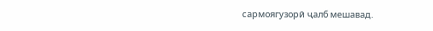сармоягузорӣ ҷалб мешавад.